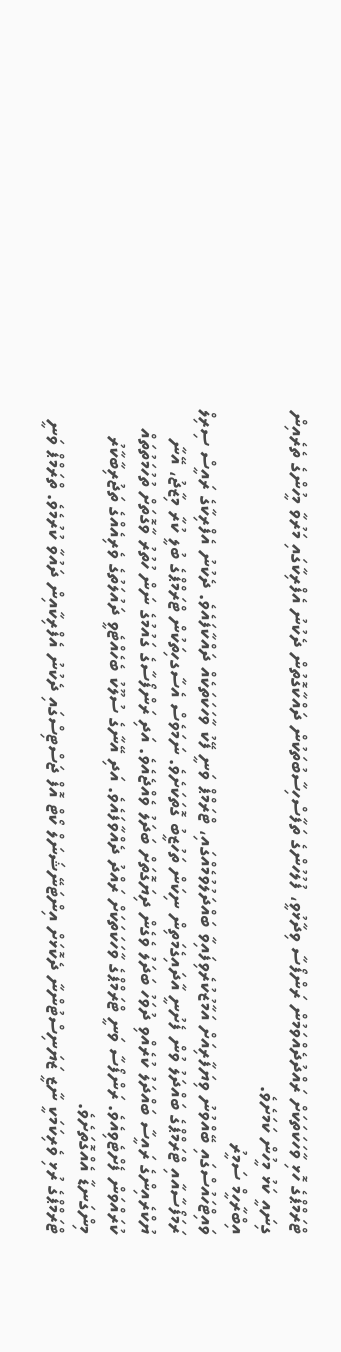ޓްރަމްޕްގެ ހޮޅި ވާހަކަތަކަށް ރައްދުދެއްވަމުން ރަންފޯސާ ވިދާޅުވީ، ފުލުހުންގެ ތަފާސްހިސާބުތަކުން ދައްކާގޮތުން ދެކުނު އެފްރިކާގައި މަރުވާ މީހުންގެ ތެރެއިން ގިނައީ ކަޅު މީހުން ކަމަށެވެ.
އިބްރާހީމް ސަމީރު
ވައިޓްހައުސްގައި ބޭއްވުނު ވިޔަފާރިއަށް އަމާޒުކުރެވިފައިވާ ބައްދަލުވުމެއްގައި، ޓްރަމްޕް ވަނީ ފޭކު ވާހަކަތަކެއް ދައްކާފައެވެ. ދެކުނު އެފްރިކާގެ ރައީސް ސިރިލް ރަމަފޯސާއާއި ޓްރަމްޕްގެ ބައްދަލު ވުން ފެށުނީ އާދައިގެމަތިން ނިކަން ތަހުޒީބު ގޮތަކަށެވެ. ނަމަވެސް އެސާގހިތަކުން ޓްރަމްޕްގެ ބުލީ ކުރާ މިޒާޖު، އޭނާ ޔުކްރެއިންގެ ރައީސާ ބައްދަލު ކުރެއްވި ދުވަހު ބަދަލު ވެގެން ދިޔަގޮތަށް ބަދަލު ވެއްޖެއެވެ. އަދި ރަންފޯސާގެ ގައުމުގެ ނަން ހުތުރު ވާގޮތަށް ތުހުމަތުތައް ކުރައްވަން ފެށްޓެވިއެވެ. ރަންފޯސާ ވަނީ ޓްރަމްޕްގެ ވާހަކަތަކަށް ރައްދު ދެއްވާފައެވެ. އަދި އޭނާގެ ސުލޫކު ބެހެއްޓެވީ ދައުލަތުގެ ވެރިއެއްގެ ތަޖުރިބާކާރު މިންގަނޑާ އެއްގޮތަށެވެ.
ޓްރަމްޕްގެ ރުޅި ވެރިކަމަކީ ނާޒީ ޒަޔަނިސްޓުންނާ ދެކޮޅަށް އިންޓަނޭޝަނަލް ކޯޓް އޮފް ޖަސްޓިސްގައި ދެކުނު އެފްރިކާއިން ދައުވާ ކުރުމެވެ. ތްރަމްޕް ވަނީ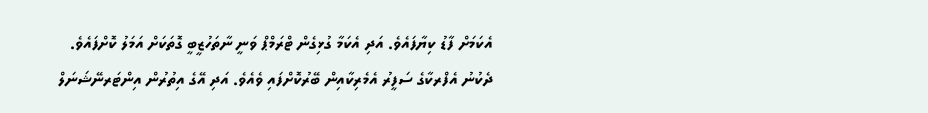އެކަމަށް ފާޑު ކިޔާފައެވެ. އަދި އެކަމާ ގުޅިގެން ޓްރަމްޕް ވަނީ ނާތަހުޒީބީ ގޮތަކަށް އަމަލު ކޮށްފައެވެ. ދެކުނު އެފްރކާގެ ސަފީރު އެމެރިކާއިން ބޭރުކޮށްފައި ވެއެވެ. އަދި އޭގެ އިތުރުން އިންޓަރނޭޝަނަލް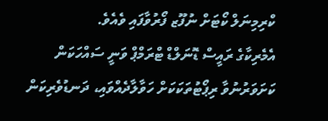ކްރިމިނަލް ކޯޓަށް ނުފޫޒ ފޯރުވާފައި ވެއެވެ.
އެމެރިކާގެ ރައީސް ޑޮނަލްޑް ޓްރަމްޕް ވަނީ ސައްހަކަން ކަށަވަރުނުވާ ރިޕޯޓުތަކަކަށް ހަވާލާދެއްވައި، ދަނޑުވެރިކަން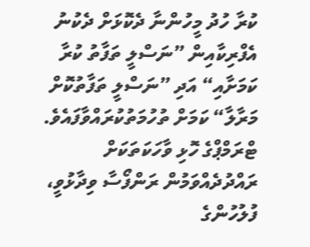ކުރާ ހުދު މީހުންނާ ދެކޮޅަށް ދެކުނު އެފްރިކާއިން ”ނަސްލީ ތަފާތު ކުރާ ކަމަށާއި“ އަދި ”ނަސްލީ ތަފާތުކޮށް މަރާލާ“ ކަމަށް ތުހުމަތުކުރައްވާފައެވެ.
ޓްރަމްޕްގެ ހޮޅި ވާހަކަތަކަށް ރައްދުދެއްވަމުން ރަންފޯސާ ވިދާޅުވީ، ފުލުހުންގެ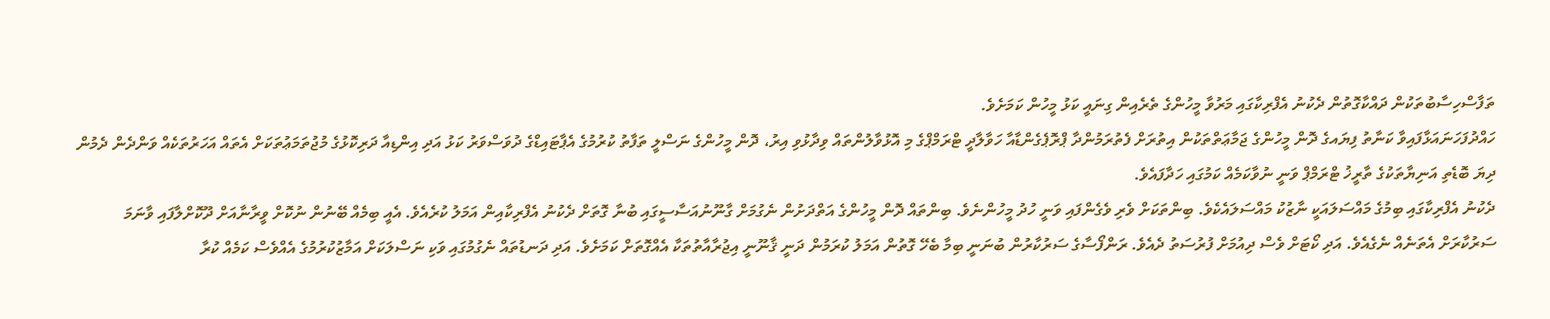ތަފާސްހިސާބުތަކުން ދައްކާގޮތުން ދެކުނު އެފްރިކާގައި މަރުވާ މީހުންގެ ތެރެއިން ގިނައީ ކަޅު މީހުން ކަމަށެވެ.
ހައްދުފަހަނައަޅާފައިވާ ކަނާތު ފިޔައގެ ދޮން މީހުންގެ ޖަމާޢަތްތަކުން އިތުރަށް ފެތުރަމުންދާ ޕްރޮޕެގެންޑާއާ ހަވާލާދީ ޓްރަމްޕްގެ މި އޮޅުވާލުންތައް ވިދާޅުވި އިރު، ދޮން މީހުންގެ ނަސްލީ ތަފާތު ކުރުމުގެ އެޕާޓައިޑްގެ ދުވަސްވަރު ކަޅު އަދި އިންޑިއާ ދަރިކޮޅުގެ މުޖުތަމަޢުތަކަށް އެތައް އަހަރުތަކެއް ވަންދެން ދެމުން ދިޔަ ބޮޑެތި އަނިޔާތަކުގެ ތާރީޚު ޓްރަމްޕް ވަނީ ނުވާކަމެއް ކަމުގައި ހަދާފައެވެ.
ދެކުނު އެފްރިކާގައި ބިމުގެ މައްސަލައަކީ ނާޒުކު މައްސަލައެކެވެ. ބިންތަކަށް ވެރި ވެގެންފައި ވަނީ ހުދު މީހުންނެވެ. ބިންތައް ދޮން މީހުންގެ އަތްދަށުން ނެގުމަށް ގާނޫނުއަސާސީގައި ބުނާ ގޮތަށް ދެކުނު އެފްރިކާއިން އަމަލު ކުރެއެވެ. އެއީ ބިމެއް ބޭނުން ނުކޮށް ވީރާނާއަށް ދޫކޮށްލާފައި ވާނަމަ ސަރުކާރަށް އެތަނެއް ނެގެއެވެ. އަދި ކޯޓަށް ވެސް ދިއުމަށް ފުރުސަތު ދެއެވެ. ރަންފޯސާގެ ސަރުކާރުން ބުނަނީ ބިމާ ބެހޭ ގޮތުން އަމަލު ކުރަމުން ދަނީ ޤާނޫނީ އިޖުރާއާތުތަކާ އެއްގޮތަށް ކަމަށެވެ. އަދި ދަނޑުތައް ނެގުމުގައި ވަކި ނަސްލަކަށް އަމާޒުކުރުމުގެ އެއްވެސް ކަމެއް ކުރާ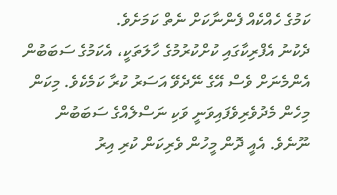ކަމުގެ ހެއްކެއް ފެންނާކަށް ނެތް ކަމަށެވެ.
ދެކުނު އެފްރިކާގައި ކުށްކުރުމުގެ ހާލަތަކީ، އެކަމުގެ ސަބަބުން އެންމެނަށް ވެސް އޭގެ ނޭދެވޭ އަސަރު ކުރާ ކަމެކެވެ. މިކަން މިހެން މެދުވެރިވެފައިވަނީ ވަކި ނަސްލެއްގެ ސަބަބުން ނޫނެވެ. އެއީ ދޮން މީހުން ވެރިކަން ކުރި އިރު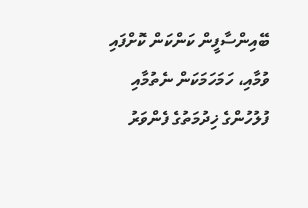ބޭއިންސާފީން ކަންކަން ކޮށްފައި ވުމާއި، ހަމަހަމަކަން ނެތުމާއި ފުލުހުންގެ ޚިދުމަތުގެ ފެންވަރު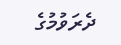ދެރަވުމުގެ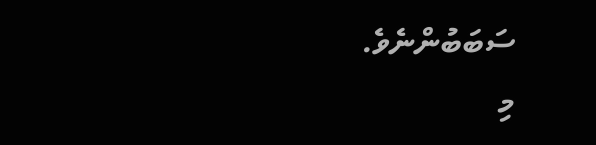ސަބަބުންނެވެ.
މި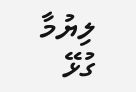ލިޔުމާ ގުޅޭ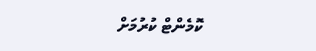ކޮމެންޓް ކުރުމަށް